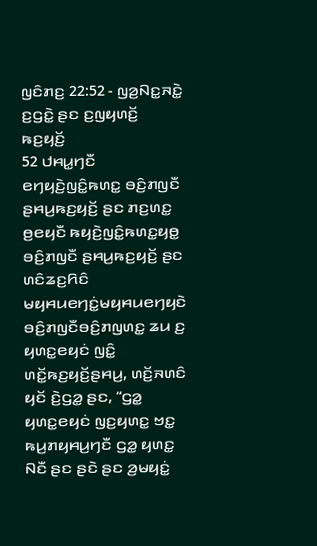ꤜꤢꤨꤊꤢ꤬ 22:52 - ꤜꤤ꤬ꤡꤢ꤭ꤏꤢꤧ꤭ ꤢ꤬ꤞꤢꤧ꤭ ꤔꤢ ꤢ꤬ꤜꤟꤛꤢꤩ꤬ ꤒꤢ꤬ꤟꤢꤩ꤬
52 ꤓꤌꤣ꤭ꤚꤢꤪ ꤕꤚꤟꤢꤧ꤬ꤜꤢꤨ꤭ꤒꤛꤢ꤭ ꤋꤢꤨ꤬ꤊꤜꤢꤪ ꤔꤌꤣ꤬ꤒꤢ꤬ꤟꤢꤩ꤬ ꤔꤢ ꤊꤢ꤬ꤛꤢ꤭ ꤥ꤬ꤕꤟꤢꤪ ꤒꤟꤢꤧ꤬ꤜꤢꤨ꤭ꤒꤛꤢ꤭ꤟꤥ꤭ ꤋꤢꤨ꤬ꤊꤜꤢꤪ ꤔꤌꤣ꤬ꤒꤢ꤬ꤟꤢꤩ꤬ ꤔꤢ ꤛꤢꤨꤘꤢ꤬ꤖꤢꤨ ꤗꤟꤌꤣꤕꤚꤢꤦ꤭ꤗꤟꤌꤣꤕꤚꤟꤢꤧ ꤋꤢꤨ꤬ꤊꤜꤢꤪꤋꤢꤨ꤬ꤊꤜꤛꤢ꤭ ꤘꤣ ꤢ꤬ ꤟꤛꤢ꤭ꤕꤟꤢꤦ ꤜꤢꤨ꤭ ꤛꤢꤩ꤭ꤒꤢ꤬ꤟꤢꤩ꤬ꤔꤌꤣ꤬, ꤛꤢꤩ꤬ꤏꤛꤢꤨ ꤟꤢꤩ ꤢꤧ꤬ꤞꤤ꤭ ꤔꤢ, “ꤞꤤ꤭ ꤟꤛꤢ꤭ꤕꤟꤢꤦ ꤜꤢ꤬ꤟꤛꤢ꤭ ꤠꤢ꤭ ꤒꤣ꤬ꤊꤟꤌꤣ꤬ꤚꤢꤪ ꤞꤤ꤭ ꤟꤛꤢ꤭ ꤡꤢꤪ ꤔꤢ ꤔꤢꤧ ꤔꤢ ꤤ꤬ꤗꤟꤢꤦ꤭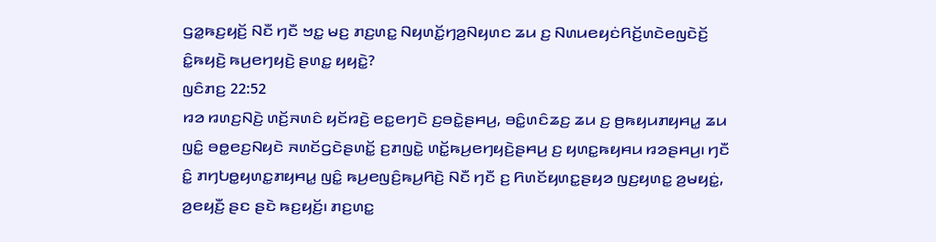ꤞꤤ꤭ꤒꤢ꤬ꤟꤢꤩ꤬ ꤡꤢꤪ ꤚꤢꤪ ꤠꤢ꤭ ꤗꤢ꤬ ꤊꤢ꤬ꤛꤢ꤭ ꤡꤟꤛꤢꤩ꤭ꤚꤤ꤬ꤡꤟꤛꤢ ꤘꤣ ꤢ꤬ ꤡꤛꤣꤕꤟꤢꤦꤖꤢꤩ꤬ꤛꤢꤧꤕꤜꤢꤧꤢꤩ꤬ ꤢꤨ꤭ꤒꤟꤢꤧ꤬ ꤒꤣ꤬ꤕꤚꤟꤢꤧ꤬ ꤔꤛꤢ꤭ ꤟꤟꤢꤧ꤭?
ꤜꤢꤨꤊꤢ꤬ 22:52
ꤙꤤ ꤙꤛꤢ꤬ꤡꤢꤧ꤬ ꤛꤢꤩ꤬ꤏꤛꤢꤨ ꤟꤢꤩꤙꤢꤧ꤬ ꤕꤢ꤭ꤕꤚꤢꤧ ꤢ꤬ꤋꤢꤧ꤭ꤔꤌꤣ꤬, ꤋꤢꤨ꤭ꤛꤢꤨꤘꤢ꤬ ꤘꤣ ꤢ꤬ ꤥ꤬ꤒꤟꤣꤊꤟꤌꤣ꤭ ꤘꤣ ꤜꤢꤨ꤭ ꤋꤥ꤭ꤕꤢ꤬ꤡꤟꤢꤧ ꤏꤛꤢꤩꤞꤢꤧꤔꤛꤢꤩ꤭ ꤢ꤬ꤊꤜꤢꤧ꤭ ꤛꤢꤩ꤭ꤒꤣ꤬ꤕꤚꤟꤢꤧ꤬ꤔꤌꤣ꤬ ꤢ꤬ ꤟꤛꤢ꤭ꤒꤟꤌꤣ ꤙꤤꤔꤌꤣ꤬꤯ ꤚꤢꤪ ꤢꤨ꤭ ꤊꤚꤝꤥ꤭ꤟꤛꤢ꤭ꤊꤟꤌꤣ꤭ ꤜꤢꤨ꤭ ꤒꤣ꤬ꤕꤜꤢꤨ꤬ꤒꤣ꤬ꤖꤢꤧ꤬ ꤡꤢꤪ ꤚꤢꤪ ꤢ꤬ ꤖꤛꤢꤩꤟꤛꤢ꤭ꤔꤟꤤ ꤜꤢ꤬ꤟꤛꤢ꤭ ꤤ꤬ꤗꤟꤢꤦ꤭, ꤤ꤬ꤕꤟꤢꤪ꤬ ꤔꤢ ꤔꤢꤧ ꤒꤢ꤬ꤟꤢꤩ꤬꤯ ꤊꤢ꤬ꤛꤢ꤭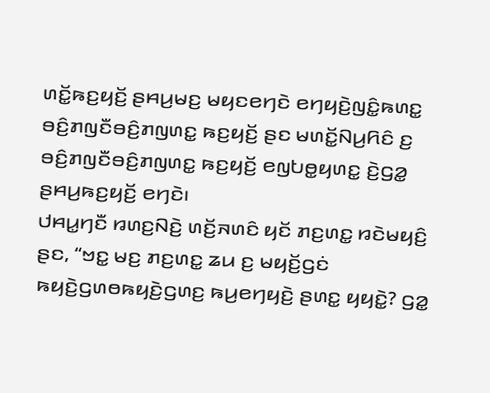ꤛꤢꤩ꤭ꤒꤢ꤬ꤟꤢꤩ꤬ ꤔꤌꤣ꤬ꤗꤢ꤬ ꤗꤟꤢꤕꤚꤢꤧ ꤕꤚꤟꤢꤧ꤬ꤜꤢꤨ꤭ꤒꤛꤢ꤭ ꤋꤢꤨ꤬ꤊꤜꤢꤪꤋꤢꤨ꤬ꤊꤜꤛꤢ꤭ ꤒꤢ꤬ꤟꤢꤩ꤬ ꤔꤢ ꤗꤛꤢꤩ꤭ꤡꤣ꤬ꤖꤢꤨ ꤢ꤬ ꤋꤢꤨ꤬ꤊꤜꤢꤪꤋꤢꤨ꤬ꤊꤜꤛꤢ꤭ ꤒꤢ꤬ꤟꤢꤩ꤬ ꤕꤜꤝꤥ꤭ꤟꤛꤢ꤭ ꤢꤧ꤬ꤞꤤ꤭ ꤔꤌꤣ꤬ꤒꤢ꤬ꤟꤢꤩ꤬ ꤕꤚꤢꤧ꤯
ꤓꤌꤣ꤭ꤚꤢꤪ ꤙꤛꤢ꤬ꤡꤢꤧ꤬ ꤛꤢꤩ꤬ꤏꤛꤢꤨ ꤟꤢꤩ ꤊꤢ꤬ꤛꤢ꤭ ꤙꤢꤧꤗꤟꤢꤨ꤬ ꤔꤢ, “ꤠꤢ꤭ ꤗꤢ꤬ ꤊꤢ꤬ꤛꤢ꤭ ꤘꤣ ꤢ꤬ ꤗꤟꤢꤩ꤬ꤞꤢꤦ ꤒꤟꤢꤧ꤬ꤞꤛꤥꤒꤟꤢꤧ꤬ꤞꤛꤢ꤬ ꤒꤣ꤬ꤕꤚꤟꤢꤧ꤬ ꤔꤛꤢ꤭ ꤟꤟꤢꤧ꤭? ꤞꤤ꤭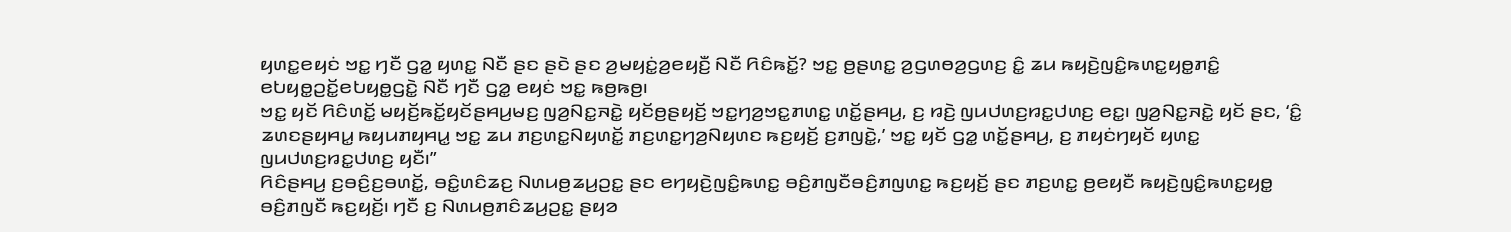ꤟꤛꤢ꤭ꤕꤟꤢꤦ ꤠꤢ꤭ ꤚꤢꤪ ꤞꤤ꤭ ꤟꤛꤢ꤭ ꤡꤢꤪ ꤔꤢ ꤔꤢꤧ ꤔꤢ ꤤ꤬ꤗꤟꤢꤦ꤭ꤤ꤬ꤕꤟꤢꤪ꤬ ꤡꤢꤪ ꤖꤢꤨꤒꤢꤩ꤭? ꤠꤢ꤭ ꤥ꤬ꤔꤛꤢ꤭ ꤤ꤬ꤞꤛꤥꤤ꤬ꤞꤛꤢ꤬ ꤢꤨ꤭ ꤘꤣ ꤒꤟꤢꤧ꤬ꤜꤢꤨ꤭ꤒꤛꤢ꤭ꤟꤥ꤭ꤊꤢꤨ꤭ ꤕꤝꤟꤥ꤭ꤑꤢꤩ꤭ꤕꤝꤟꤥ꤭ꤞꤢꤧ꤭ ꤡꤢꤪ ꤚꤢꤪ ꤞꤤ꤭ ꤕꤟꤢꤦ ꤠꤢ꤭ ꤒꤥ꤬ꤒꤥ꤬꤯
ꤠꤢ꤭ ꤟꤢꤩ ꤖꤢꤨꤛꤢꤩ꤭ ꤗꤟꤢꤩ꤬ꤒꤢꤩ꤭ꤟꤢꤩꤔꤌꤣ꤬ꤗꤢ꤬ ꤜꤤ꤬ꤡꤢ꤭ꤏꤢꤧ꤭ ꤟꤢꤩꤥ꤬ꤔꤟꤢꤩ꤬ ꤠꤢ꤭ꤚꤤ꤬ꤠꤢ꤭ꤊꤛꤢ꤭ ꤛꤢꤩ꤭ꤔꤌꤣ꤬, ꤢ꤬ ꤙꤢꤧ꤬ ꤜꤣꤓꤛꤢ꤬ꤙꤢ꤭ꤓꤛꤢ꤬ ꤕꤢ꤭꤯ ꤜꤤ꤬ꤡꤢ꤭ꤏꤢꤧ꤭ ꤟꤢꤩ ꤔꤢ, ‘ꤢꤨ꤭ ꤘꤛꤢꤔꤟꤌꤣ꤭ ꤒꤟꤣꤊꤟꤌꤣ꤭ ꤠꤢ꤭ ꤘꤣ ꤊꤢ꤬ꤛꤢ꤭ꤡꤟꤛꤢꤩ꤭ ꤊꤢ꤬ꤛꤢ꤭ꤚꤤ꤬ꤡꤟꤛꤢ ꤒꤢ꤬ꤟꤢꤩ꤬ ꤢ꤬ꤊꤜꤢꤧ꤭,’ ꤠꤢ꤭ ꤟꤢꤩ ꤞꤤ꤭ ꤛꤢꤩ꤭ꤔꤌꤣ꤬, ꤢ꤬ ꤊꤟꤢꤦꤚꤟꤢꤩ ꤟꤛꤢ꤭ ꤜꤣꤓꤛꤢ꤬ꤙꤢ꤭ꤓꤛꤢ꤬ ꤟꤢꤪ꤯”
ꤖꤢꤨꤔꤌꤣ꤬ ꤢ꤬ꤋꤢꤨ꤬ꤢ꤬ꤋꤛꤢꤩ꤭, ꤋꤢꤨ꤭ꤛꤢꤨꤘꤢ꤬ ꤡꤛꤣꤥ꤬ꤘꤣ꤬ꤑꤢ꤭ ꤔꤢ ꤕꤚꤟꤢꤧ꤬ꤜꤢꤨ꤭ꤒꤛꤢ꤭ ꤋꤢꤨ꤬ꤊꤜꤢꤪꤋꤢꤨ꤬ꤊꤜꤛꤢ꤭ ꤒꤢ꤬ꤟꤢꤩ꤬ ꤔꤢ ꤊꤢ꤬ꤛꤢ꤭ ꤥ꤬ꤕꤟꤢꤪ ꤒꤟꤢꤧ꤬ꤜꤢꤨ꤭ꤒꤛꤢ꤭ꤟꤥ꤭ ꤋꤢꤨ꤬ꤊꤜꤢꤪ ꤒꤢ꤬ꤟꤢꤩ꤬꤯ ꤚꤢꤪ ꤢ꤬ ꤡꤛꤣꤥ꤬ꤊꤢꤨꤘꤣ꤬ꤑꤢ꤭ ꤔꤟꤤ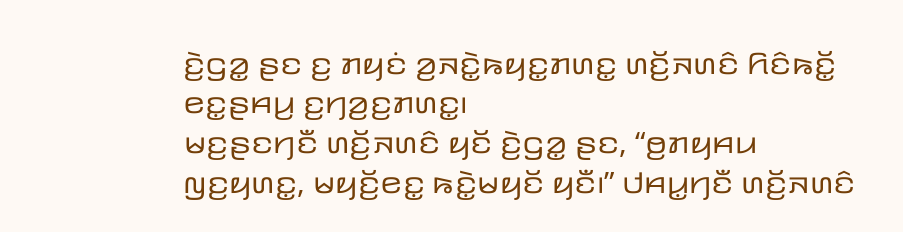ꤢꤧ꤬ꤞꤤ꤭ ꤔꤢ ꤢ꤬ ꤊꤟꤢꤦ ꤤ꤬ꤏꤢꤧ꤭ꤒꤟꤢ꤭ꤊꤛꤢ꤭ ꤛꤢꤩ꤬ꤏꤛꤢꤨ ꤖꤢꤨꤒꤢꤩ꤭ ꤕꤢ꤭ꤔꤌꤣ꤬ ꤢ꤬ꤚꤤ꤬ꤢ꤬ꤊꤛꤢ꤭꤯
ꤗꤢ꤬ꤔꤢꤚꤢꤪ ꤛꤢꤩ꤬ꤏꤛꤢꤨ ꤟꤢꤩ ꤢꤧ꤬ꤞꤤ꤭ ꤔꤢ, “ꤥ꤬ꤊꤟꤌꤣ ꤜꤢ꤬ꤟꤛꤢ꤭, ꤗꤟꤢꤩ꤬ꤕꤢ꤭ ꤒꤢꤧ꤭ꤗꤟꤢꤩ ꤟꤢꤪ꤯” ꤓꤌꤣ꤭ꤚꤢꤪ ꤛꤢꤩ꤬ꤏꤛꤢꤨ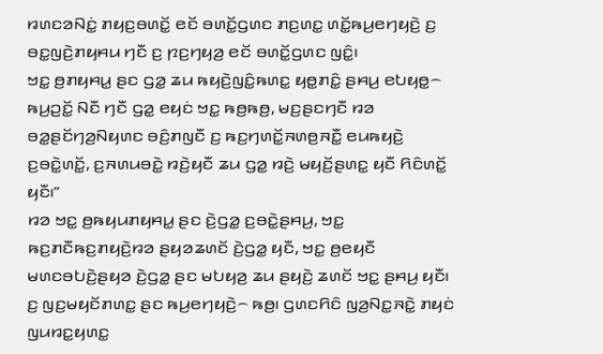ꤙꤛꤢꤤꤡꤢꤦ꤭ ꤊꤟꤢ꤬ꤋꤛꤢꤩ꤭ ꤕꤢꤩ ꤋꤛꤢꤩ꤭ꤞꤛꤢ ꤊꤢ꤬ꤛꤢ꤭ ꤛꤢꤩ꤭ꤒꤣ꤬ꤕꤚꤟꤢꤧ꤬ ꤢ꤬ ꤋꤢ꤭ꤜꤢꤧ꤬ꤊꤟꤌꤣ ꤚꤢꤪ ꤢ꤬ ꤐꤢ꤬ꤚꤟꤤ꤬ ꤕꤢꤩ ꤋꤛꤢꤩ꤭ꤞꤛꤢ ꤜꤢꤨ꤭꤯
ꤠꤢ꤭ ꤥ꤬ꤊꤟꤌꤣ꤭ ꤔꤢ ꤞꤤ꤭ ꤘꤣ ꤒꤟꤢꤧ꤬ꤜꤢꤨ꤭ꤒꤛꤢ꤭ ꤟꤥ꤭ꤊꤢꤨ꤭ ꤔꤌꤣ꤬ ꤕꤝꤟꤥ꤭꤮ ꤒꤣ꤬ꤑꤢꤩ꤭ ꤡꤢꤪ ꤚꤢꤪ ꤞꤤ꤭ ꤕꤟꤢꤦ ꤠꤢ꤭ ꤒꤥ꤬ꤒꤥ꤬, ꤗꤢ꤬ꤔꤢꤚꤢꤪ ꤙꤤ ꤋꤤ꤭ꤔꤢꤩꤚꤤ꤬ꤡꤟꤛꤢ ꤋꤢꤨ꤬ꤊꤜꤢꤪ ꤢ꤬ ꤒꤢ꤬ꤚꤛꤢꤩ꤭ꤏꤛꤥ꤬ꤏꤢꤪ꤭ ꤕꤣꤒꤟꤢꤧ꤬ ꤢ꤬ꤋꤢꤧ꤭ꤛꤢꤩ꤭, ꤢ꤬ꤏꤛꤣꤋꤢꤧ꤭ ꤙꤢꤧ꤬ꤟꤢꤪ ꤘꤣ ꤞꤤ꤭ ꤙꤢꤧ꤬ ꤗꤟꤢꤩ꤬ꤔꤛꤢ꤭ ꤟꤢꤪ ꤖꤢꤨꤛꤢꤩ꤭ ꤟꤢꤪ꤯”
ꤙꤤ ꤠꤢ꤭ ꤥ꤬ꤒꤟꤣꤊꤟꤌꤣ꤭ ꤔꤢ ꤢꤧ꤬ꤞꤤ꤭ ꤢ꤬ꤋꤢꤧ꤭ꤔꤌꤣ꤬, ꤠꤢ꤭ ꤒꤢ꤬ꤊꤢꤪꤒꤢ꤬ꤊꤟꤢꤧ꤬ꤙꤤ ꤔꤟꤤꤘꤛꤢꤩ ꤢꤧ꤬ꤞꤤ꤭ ꤟꤢꤪ, ꤠꤢ꤭ ꤥ꤬ꤕꤟꤢꤪ ꤗꤛꤢꤋꤝꤢꤧ꤬ꤔꤟꤤ ꤢꤧ꤬ꤞꤤ꤭ ꤔꤢ ꤗꤝꤟꤤ꤬ ꤘꤣ ꤔꤟꤢꤧ꤬ ꤘꤛꤢꤩ ꤠꤢ꤭ ꤔꤌꤣ꤬ ꤟꤢꤪ꤯ ꤢ꤬ ꤜꤢ꤬ꤗꤟꤢꤩꤊꤛꤢ꤭ ꤔꤢ ꤒꤣ꤬ꤕꤚꤟꤢꤧ꤬꤮ ꤒꤥ꤬꤯ ꤞꤛꤢꤖꤢꤨ ꤜꤤ꤬ꤡꤢ꤭ꤏꤢꤧ꤭ ꤊꤟꤢꤦ ꤜꤣꤙꤢ꤭ꤟꤛꤢ꤭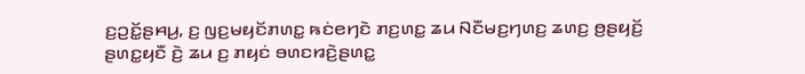ꤢ꤬ꤑꤢꤩ꤭ꤔꤌꤣ꤬, ꤢ꤬ ꤜꤢ꤬ꤗꤟꤢꤩꤊꤛꤢ꤭ ꤒꤢꤦꤕꤚꤢꤧ ꤊꤢ꤬ꤛꤢ꤭ ꤘꤣ ꤡꤢꤪꤗꤢ꤬ꤚꤛꤢ꤬ ꤘꤛꤢ꤬ ꤥ꤬ꤔꤟꤢꤩ꤬ ꤔꤛꤢ꤭ꤟꤢꤪ ꤢꤧ꤬ ꤘꤣ ꤢ꤬ ꤊꤟꤢꤦ ꤋꤛꤢꤙꤢꤧ꤬ꤔꤛꤢ꤭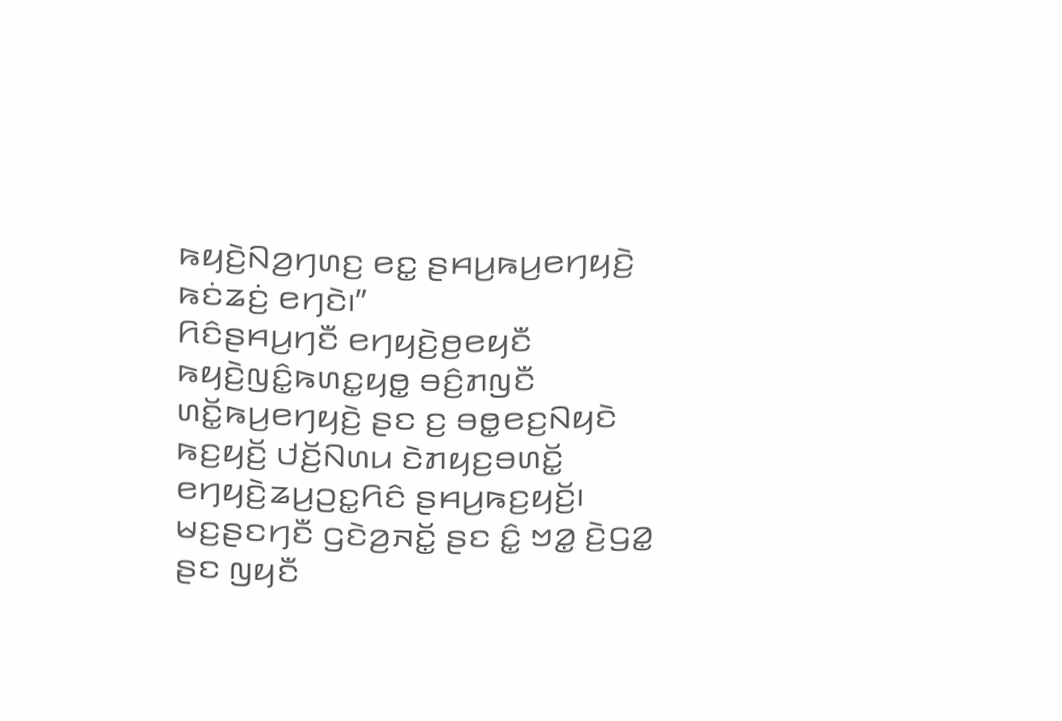ꤒꤟꤢꤧ꤬ꤡꤤ꤬ꤚꤛꤢ꤬ ꤕꤢ꤭ ꤔꤌꤣ꤬ꤒꤣ꤬ꤕꤚꤟꤢꤧ꤬ ꤒꤢꤦꤘꤢꤦ꤬ ꤕꤚꤢꤧ꤯”
ꤖꤢꤨꤔꤌꤣ꤬ꤚꤢꤪ ꤕꤚꤟꤢꤧ꤬ꤥ꤬ꤕꤟꤢꤪ ꤒꤟꤢꤧ꤬ꤜꤢꤨ꤭ꤒꤛꤢ꤭ꤟꤥ꤭ ꤋꤢꤨ꤬ꤊꤜꤢꤪ ꤛꤢꤩ꤭ꤒꤣ꤬ꤕꤚꤟꤢꤧ꤬ ꤔꤢ ꤢ꤬ ꤋꤥ꤭ꤕꤢ꤬ꤡꤟꤢꤧ ꤒꤢ꤬ꤟꤢꤩ꤬ ꤓꤢꤩ꤬ꤡꤛꤣ ꤢꤧꤊꤟꤢ꤬ꤋꤛꤢꤩ꤭ ꤕꤚꤟꤢꤧ꤬ꤘꤣ꤬ꤑꤢ꤭ꤖꤢꤨ ꤔꤌꤣ꤬ꤒꤢ꤬ꤟꤢꤩ꤬꤯ ꤗꤢ꤬ꤔꤢꤚꤢꤪ ꤞꤢꤧꤤ꤬ꤏꤢꤩ꤭ ꤔꤢ ꤢꤨ꤭ ꤠꤤ꤭ ꤢꤧ꤬ꤞꤤ꤭ ꤔꤢ ꤜꤟꤢꤪ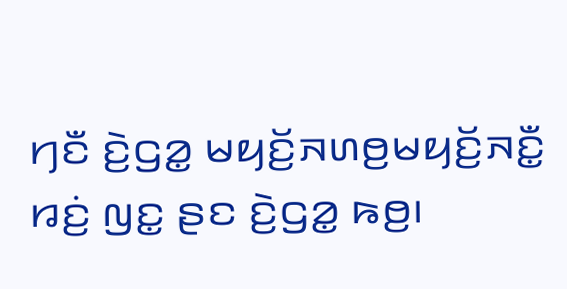ꤚꤢꤪ ꤢꤧ꤬ꤞꤤ꤭ ꤗꤟꤢꤩ꤬ꤏꤛꤥ꤬ꤗꤟꤢꤩ꤬ꤏꤢꤪ꤭ ꤙꤢꤦ꤬ ꤜꤢ꤭ ꤔꤢ ꤢꤧ꤬ꤞꤤ꤭ ꤒꤥ꤬꤯